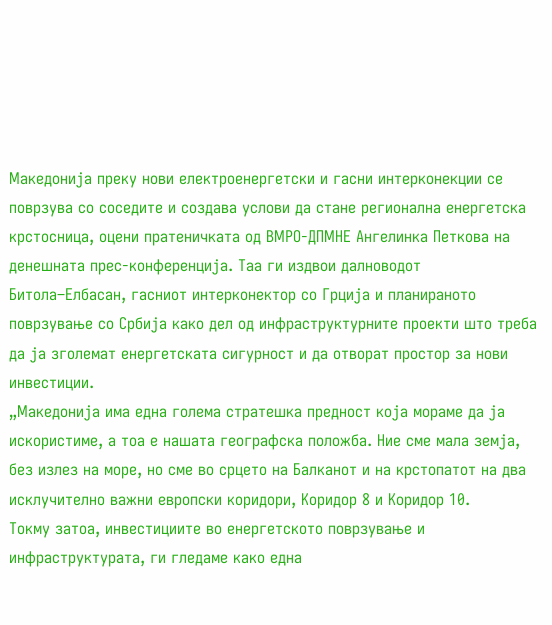Македонија преку нови електроенергетски и гасни интерконекции се поврзува со соседите и создава услови да стане регионална енергетска крстосница, оцени пратеничката од ВМРО-ДПМНЕ Ангелинка Петкова на денешната прес-конференција. Таа ги издвои далноводот Битола–Елбасан, гасниот интерконектор со Грција и планираното поврзување со Србија како дел од инфраструктурните проекти што треба да ја зголемат енергетската сигурност и да отворат простор за нови инвестиции.
„Македонија има една голема стратешка предност која мораме да ја искористиме, а тоа е нашата географска положба. Ние сме мала земја, без излез на море, но сме во срцето на Балканот и на крстопатот на два исклучително важни европски коридори, Коридор 8 и Коридор 10.
Токму затоа, инвестициите во енергетското поврзување и инфраструктурата, ги гледаме како една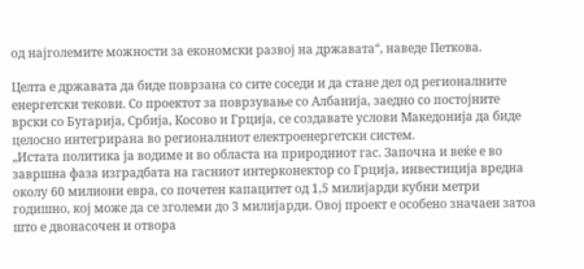од најголемите можности за економски развој на државата“, наведе Петкова.

Целта е државата да биде поврзана со сите соседи и да стане дел од регионалните енергетски текови. Со проектот за поврзување со Албанија, заедно со постојните врски со Бугарија, Србија, Косово и Грција, се создавате услови Македонија да биде целосно интегрирана во регионалниот електроенергетски систем.
„Истата политика ја водиме и во областа на природниот гас. Започна и веќе е во завршна фаза изградбата на гасниот интерконектор со Грција, инвестиција вредна околу 60 милиони евра, со почетен капацитет од 1,5 милијарди кубни метри годишно, кој може да се зголеми до 3 милијарди. Овој проект е особено значаен затоа што е двонасочен и отвора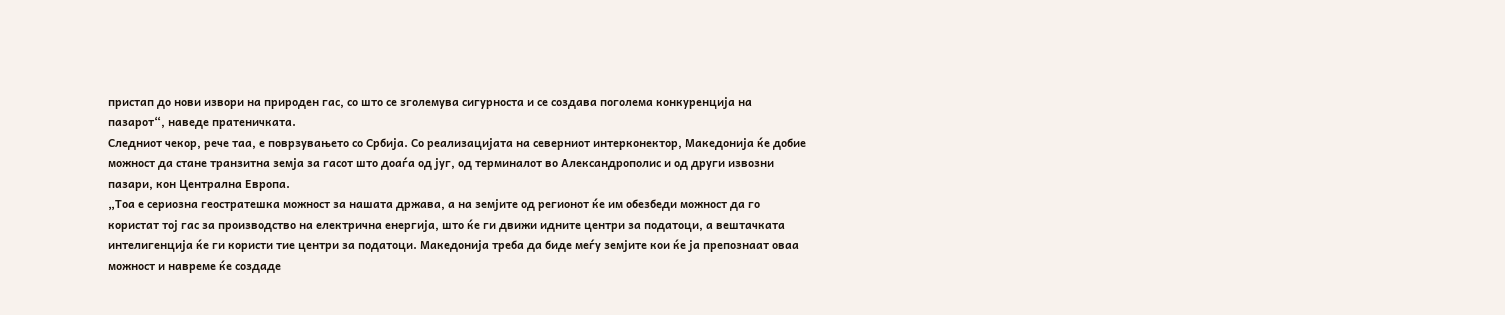пристап до нови извори на природен гас, со што се зголемува сигурноста и се создава поголема конкуренција на пазарот“, наведе пратеничката.
Следниот чекор, рече таа, е поврзувањето со Србија. Со реализацијата на северниот интерконектор, Македонија ќе добие можност да стане транзитна земја за гасот што доаѓа од југ, од терминалот во Александрополис и од други извозни пазари, кон Централна Европа.
„Тоа е сериозна геостратешка можност за нашата држава, а на земјите од регионот ќе им обезбеди можност да го користат тој гас за производство на електрична енергија, што ќе ги движи идните центри за податоци, а вештачката интелигенција ќе ги користи тие центри за податоци. Македонија треба да биде меѓу земјите кои ќе ја препознаат оваа можност и навреме ќе создаде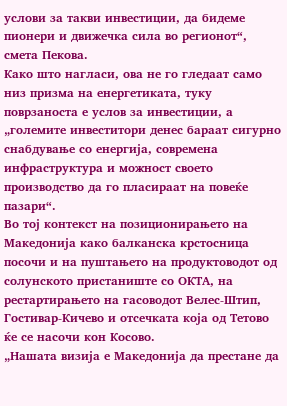услови за такви инвестиции, да бидеме пионери и движечка сила во регионот“, смета Пекова.
Како што нагласи, ова не го гледаат само низ призма на енергетиката, туку поврзаноста е услов за инвестиции, а „големите инвеститори денес бараат сигурно снабдување со енергија, современа инфраструктура и можност своето производство да го пласираат на повеќе пазари“.
Во тој контекст на позиционирањето на Македонија како балканска крстосница посочи и на пуштањето на продуктоводот од солунското пристаниште со ОКТА, на рестартирањето на гасоводот Велес-Штип, Гостивар-Кичево и отсечката која од Тетово ќе се насочи кон Косово.
„Нашата визија е Македонија да престане да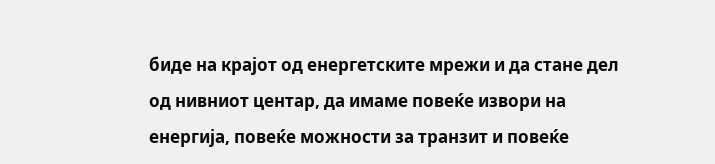биде на крајот од енергетските мрежи и да стане дел од нивниот центар, да имаме повеќе извори на енергија, повеќе можности за транзит и повеќе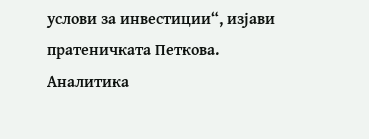услови за инвестиции“, изјави пратеничката Петкова.
Аналитика